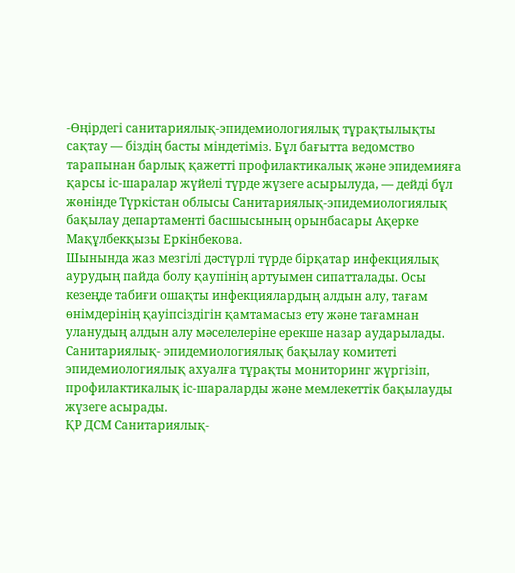-Өңірдегі санитариялық-эпидемиологиялық тұрақтылықты сақтау — біздің басты міндетіміз. Бұл бағытта ведомство тарапынан барлық қажетті профилактикалық және эпидемияға қарсы іс-шаралар жүйелі түрде жүзеге асырылуда, — дейді бұл жөнінде Түркістан облысы Санитариялық-эпидемиологиялық бақылау департаменті басшысының орынбасары Ақерке Мақұлбекқызы Еркінбекова.
Шынында жаз мезгілі дәстүрлі түрде бірқатар инфекциялық аурудың пайда болу қаупінің артуымен сипатталады. Осы кезеңде табиғи ошақты инфекциялардың алдын алу, тағам өнімдерінің қауіпсіздігін қамтамасыз ету және тағамнан уланудың алдын алу мәселелеріне ерекше назар аударылады. Санитариялық- эпидемиологиялық бақылау комитеті эпидемиологиялық ахуалға тұрақты мониторинг жүргізіп, профилактикалық іс-шараларды және мемлекеттік бақылауды жүзеге асырады.
ҚР ДСМ Санитариялық-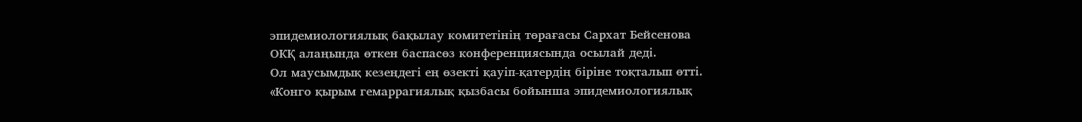эпидемиологиялық бақылау комитетінің төрағасы Сархат Бейсенова ОКҚ алаңында өткен баспасөз конференциясында осылай деді.
Ол маусымдық кезеңдегі ең өзекті қауіп-қатердің біріне тоқталып өтті.
«Конго қырым гемаррагиялық қызбасы бойынша эпидемиологиялық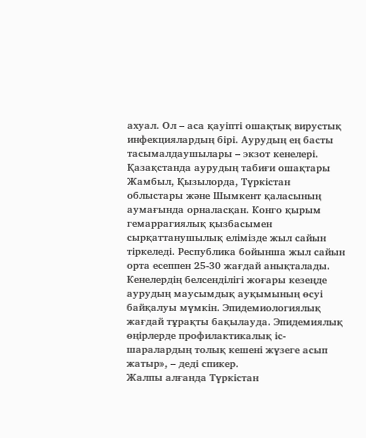ахуал. Ол – аса қауіпті ошақтық вирустық инфекциялардың бірі. Аурудың ең басты тасымалдаушылары – экзот кенелері. Қазақстанда аурудың табиғи ошақтары Жамбыл, Қызылорда, Түркістан облыстары және Шымкент қаласының аумағында орналасқан. Конго қырым гемаррагиялық қызбасымен сырқаттанушылық елімізде жыл сайын тіркеледі. Республика бойынша жыл сайын орта есеппен 25-30 жағдай анықталады. Кенелердің белсенділігі жоғары кезеңде аурудың маусымдық ауқымының өсуі байқалуы мүмкін. Эпидемиологиялық жағдай тұрақты бақылауда. Эпидемиялық өңірлерде профилактикалық іс-шаралардың толық кешені жүзеге асып жатыр», – деді спикер.
Жалпы алғанда Түркістан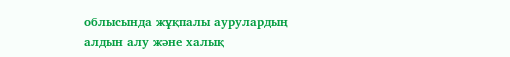облысында жұқпалы аурулардың алдын алу және халық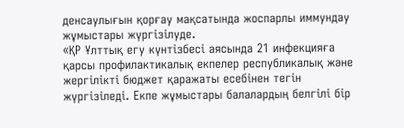денсаулығын қорғау мақсатында жоспарлы иммундау жұмыстары жүргізілуде.
«ҚР Ұлттық егу күнтізбесі аясында 21 инфекцияға қарсы профилактикалық екпелер республикалық және жергілікті бюджет қаражаты есебінен тегін жүргізіледі. Екпе жұмыстары балалардың белгілі бір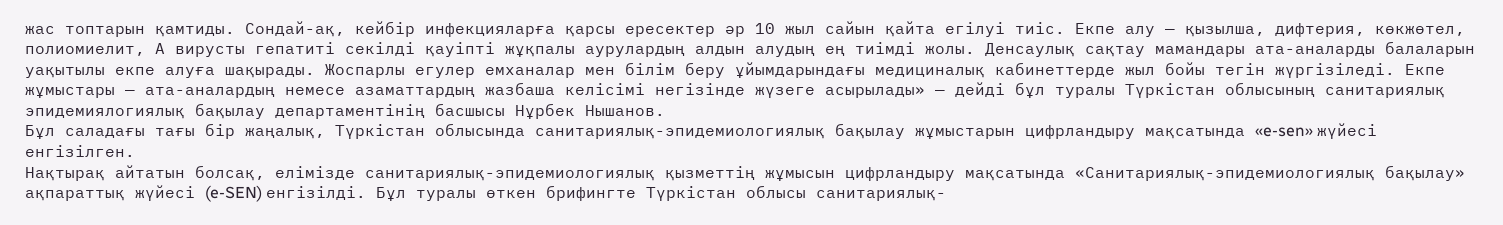жас топтарын қамтиды. Сондай-ақ, кейбір инфекцияларға қарсы ересектер әр 10 жыл сайын қайта егілуі тиіс. Екпе алу — қызылша, дифтерия, көкжөтел, полиомиелит, А вирусты гепатиті секілді қауіпті жұқпалы аурулардың алдын алудың ең тиімді жолы. Денсаулық сақтау мамандары ата-аналарды балаларын уақытылы екпе алуға шақырады. Жоспарлы егулер емханалар мен білім беру ұйымдарындағы медициналық кабинеттерде жыл бойы тегін жүргізіледі. Екпе жұмыстары — ата-аналардың немесе азаматтардың жазбаша келісімі негізінде жүзеге асырылады» — дейді бұл туралы Түркістан облысының санитариялық эпидемиялогиялық бақылау департаментінің басшысы Нұрбек Нышанов.
Бұл саладағы тағы бір жаңалық, Түркістан облысында санитариялық-эпидемиологиялық бақылау жұмыстарын цифрландыру мақсатында «e-sen» жүйесі енгізілген.
Нақтырақ айтатын болсақ, елімізде санитариялық-эпидемиологиялық қызметтің жұмысын цифрландыру мақсатында «Санитариялық-эпидемиологиялық бақылау» ақпараттық жүйесі (e-SEN) енгізілді. Бұл туралы өткен брифингте Түркістан облысы санитариялық-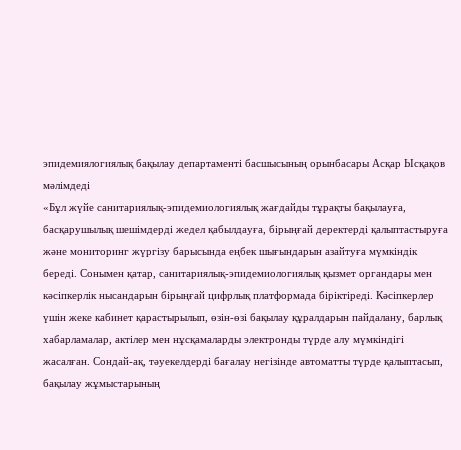эпидемиялогиялық бақылау департаменті басшысының орынбасары Асқар Ысқақов мәлімдеді
«Бұл жүйе санитариялық-эпидемиологиялық жағдайды тұрақты бақылауға, басқарушылық шешімдерді жедел қабылдауға, бірыңғай деректерді қалыптастыруға және мониторинг жүргізу барысында еңбек шығындарын азайтуға мүмкіндік береді. Сонымен қатар, санитариялық-эпидемиологиялық қызмет органдары мен кәсіпкерлік нысандарын бірыңғай цифрлық платформада біріктіреді. Кәсіпкерлер үшін жеке кабинет қарастырылып, өзін-өзі бақылау құралдарын пайдалану, барлық хабарламалар, актілер мен нұсқамаларды электронды түрде алу мүмкіндігі жасалған. Сондай-ақ, тәуекелдерді бағалау негізінде автоматты түрде қалыптасып, бақылау жұмыстарының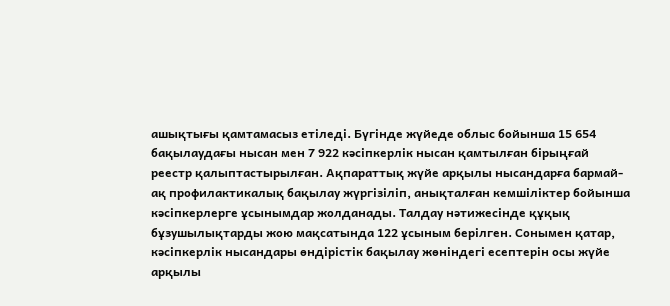ашықтығы қамтамасыз етіледі. Бүгінде жүйеде облыс бойынша 15 654 бақылаудағы нысан мен 7 922 кәсіпкерлік нысан қамтылған бірыңғай реестр қалыптастырылған. Ақпараттық жүйе арқылы нысандарға бармай-ақ профилактикалық бақылау жүргізіліп, анықталған кемшіліктер бойынша кәсіпкерлерге ұсынымдар жолданады. Талдау нәтижесінде құқық бұзушылықтарды жою мақсатында 122 ұсыным берілген. Сонымен қатар, кәсіпкерлік нысандары өндірістік бақылау жөніндегі есептерін осы жүйе арқылы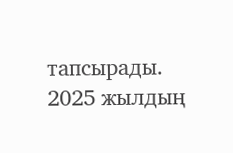тапсырады. 2025 жылдың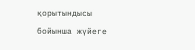қорытындысы бойынша жүйеге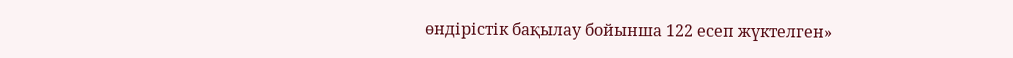өндірістік бақылау бойынша 122 есеп жүктелген»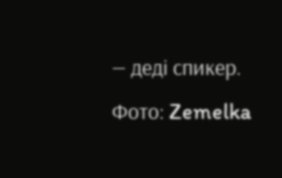— деді спикер.
Фото: Zemelka